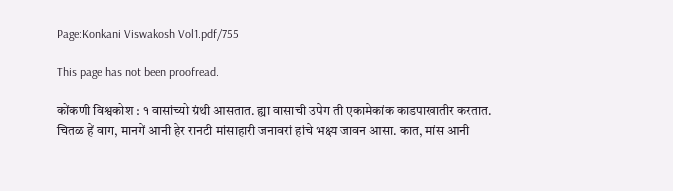Page:Konkani Viswakosh Vol1.pdf/755

This page has not been proofread.

कोंकणी विश्वकोश : १ वासांच्यो ग्रंथी आसतात. ह्या वासाची उपेग ती एकामेकांक काडपाखातीर करतात. चितळ हें वाग, मानगें आनी हेर रानटी मांसाहारी जनावरां हांचे भक्ष्य जावन आसा. कात, मांस आनी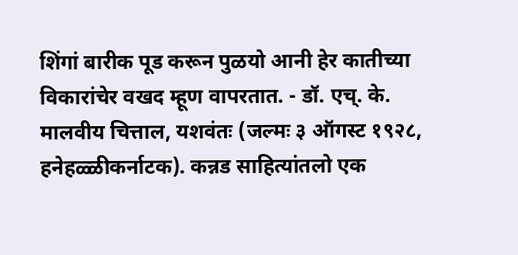शिंगां बारीक पूड करून पुळयो आनी हेर कातीच्या विकारांचेर वखद म्हूण वापरतात. - डॉ. एच्. के. मालवीय चित्ताल, यशवंतः (जल्मः ३ ऑगस्ट १९२८, हनेहळ्ळीकर्नाटक). कन्नड साहित्यांतलो एक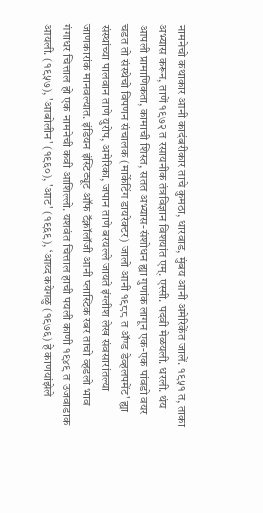नामनेचो कथाकार आनी कादंबरीकार ताचे कुमठा, धारवाड, मुंबय आनी अमेरिकेंत जालें. १९५१ त, ताका अभ्यास करून, ताणें १९७२ त रसायनीक तंत्रविज्ञान विशयांत एम्. एस्सी. पदवी मेळयली. धरली. थंय आपली प्रामाणिकता, कामाची शिस्त, सतत अभ्यास-संशोधन ह्या गुणांक लागून एक-एक पांवडो वयर चडत तो संस्थेचो विपणन संचालक (मार्केटिंग डायरेक्टर) जालो आनी १९८८ त ॲण्ड डेव्हलपमेंट' ह्या संस्थांच्या पालवान ताणे युरोप, अमेरिका, जपान ताणे बरयल्ले जायते इंग्लीश लेख संवसारांतल्या जाणकारांक मानवल्यात. इंडियन इंस्टिट्यूट ऑफ टॅक्नॉलॉजी आनी प्लास्टिक रबर ताचो व्हडलो भाव गंगाधर चित्ताल हो एक नामनेची कवी आशिल्लो. यशवंत चित्ताल हाची पयली काणी १९४९ त उजवाडाक आयली. (१९५७), 'आबोलीन' (१९६०), 'आट' (१९६९), ‘आय्द कयेगळु (१९७६) हे काणयांझेले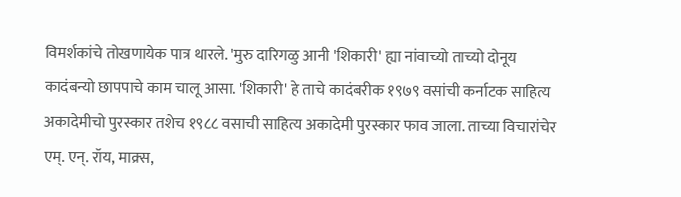विमर्शकांचे तोखणायेक पात्र थारले. 'मुरु दारिगळु आनी 'शिकारी' ह्या नांवाच्यो ताच्यो दोनूय कादंबन्यो छापपाचे काम चालू आसा. 'शिकारी' हे ताचे कादंबरीक १९७९ वसांची कर्नाटक साहित्य अकादेमीचो पुरस्कार तशेच १९८८ वसाची साहित्य अकादेमी पुरस्कार फाव जाला. ताच्या विचारांचेर एम्. एन्. रॉय, माक्र्स,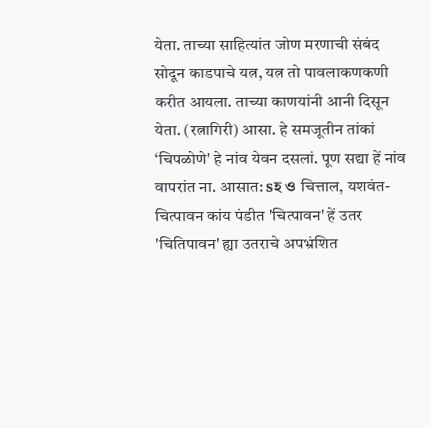येता. ताच्या साहित्यांत जोण मरणाची संबंद सोदून काडपाचे यत्न, यत्न तो पावलाकणकणी करीत आयला. ताच्या काणयांनी आनी दिसून येता. (रत्नागिरी) आसा. हे समजूतीन तांकां ‘चिपळोणे' हे नांव येवन दसलां. पूण सद्या हें नांव वापरांत ना. आसात: sহ ও चित्ताल, यशवंत-चित्पावन कांय पंडीत 'चित्पावन' हें उतर 'चितिपावन' ह्या उतराचे अपभ्रंशित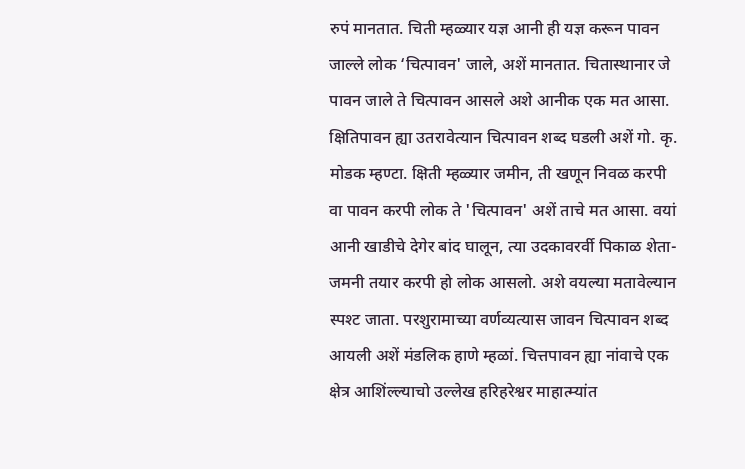रुपं मानतात. चिती म्हळ्यार यज्ञ आनी ही यज्ञ करून पावन जाल्ले लोक ‘चित्पावन' जाले, अशें मानतात. चितास्थानार जे पावन जाले ते चित्पावन आसले अशे आनीक एक मत आसा. क्षितिपावन ह्या उतरावेत्यान चित्पावन शब्द घडली अशें गो. कृ. मोडक म्हण्टा. क्षिती म्हळ्यार जमीन, ती खणून निवळ करपी वा पावन करपी लोक ते 'चित्पावन' अशें ताचे मत आसा. वयां आनी खाडीचे देगेर बांद घालून, त्या उदकावरर्वी पिकाळ शेता-जमनी तयार करपी हो लोक आसलो. अशे वयल्या मतावेल्यान स्पश्ट जाता. परशुरामाच्या वर्णव्यत्यास जावन चित्पावन शब्द आयली अशें मंडलिक हाणे म्हळां. चित्तपावन ह्या नांवाचे एक क्षेत्र आशिंल्ल्याचो उल्लेख हरिहरेश्वर माहात्म्यांत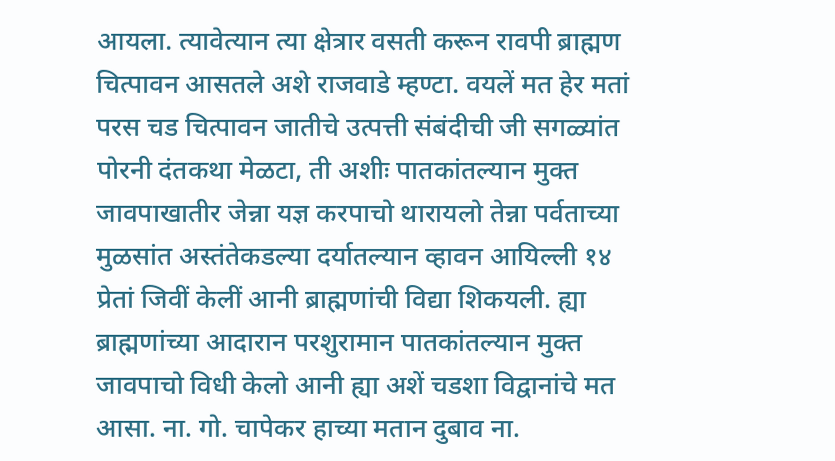आयला. त्यावेत्यान त्या क्षेत्रार वसती करून रावपी ब्राह्मण चित्पावन आसतले अशे राजवाडे म्हण्टा. वयलें मत हेर मतां परस चड चित्पावन जातीचे उत्पत्ती संबंदीची जी सगळ्यांत पोरनी दंतकथा मेळटा, ती अशीः पातकांतल्यान मुक्त जावपाखातीर जेन्ना यज्ञ करपाचो थारायलो तेन्ना पर्वताच्या मुळसांत अस्तंतेकडल्या दर्यातल्यान व्हावन आयिल्ली १४ प्रेतां जिवीं केलीं आनी ब्राह्मणांची विद्या शिकयली. ह्या ब्राह्मणांच्या आदारान परशुरामान पातकांतल्यान मुक्त जावपाचो विधी केलो आनी ह्या अशें चडशा विद्वानांचे मत आसा. ना. गो. चापेकर हाच्या मतान दुबाव ना.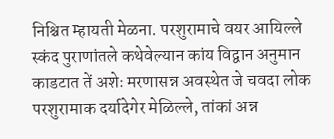निश्चित म्हायती मेळना. परशुरामाचे वयर आयिल्ले स्कंद पुराणांतले कथेवेल्यान कांय विद्वान अनुमान काडटात तें अशेः मरणासन्न अवस्थेत जे चवदा लोक परशुरामाक दर्यादेगेर मेळिल्ले, तांकां अन्न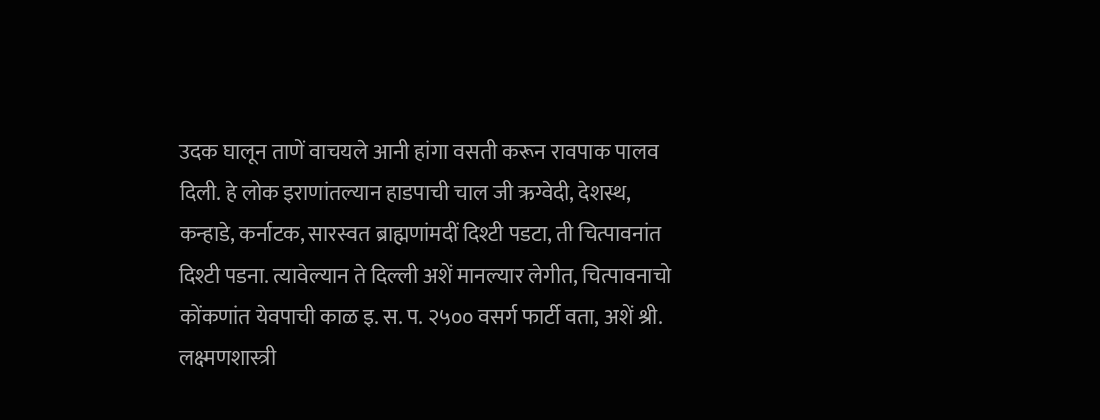उदक घालून ताणें वाचयले आनी हांगा वसती करून रावपाक पालव दिली. हे लोक इराणांतल्यान हाडपाची चाल जी ऋग्वेदी, देशस्थ, कन्हाडे, कर्नाटक, सारस्वत ब्राह्मणांमदीं दिश्टी पडटा, ती चित्पावनांत दिश्टी पडना. त्यावेल्यान ते दिल्ली अशें मानल्यार लेगीत, चित्पावनाचो कोंकणांत येवपाची काळ इ. स. प. २५०० वसर्ग फार्टी वता, अशें श्री. लक्ष्मणशास्त्री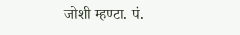जोशी म्हण्टा. पं.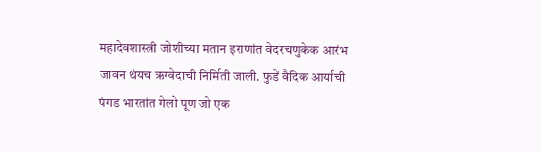महादेवशास्त्री जोशीच्या मतान इराणांत वेदरचणुकेक आरंभ जावन थंयच ऋग्वेदाची निर्मिती जाली. फुडें वैदिक आर्याची पंगड भारतांत गेलो पूण जो एक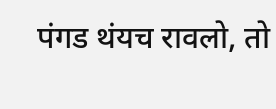पंगड थंयच रावलो, तो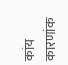कांय कारणांक